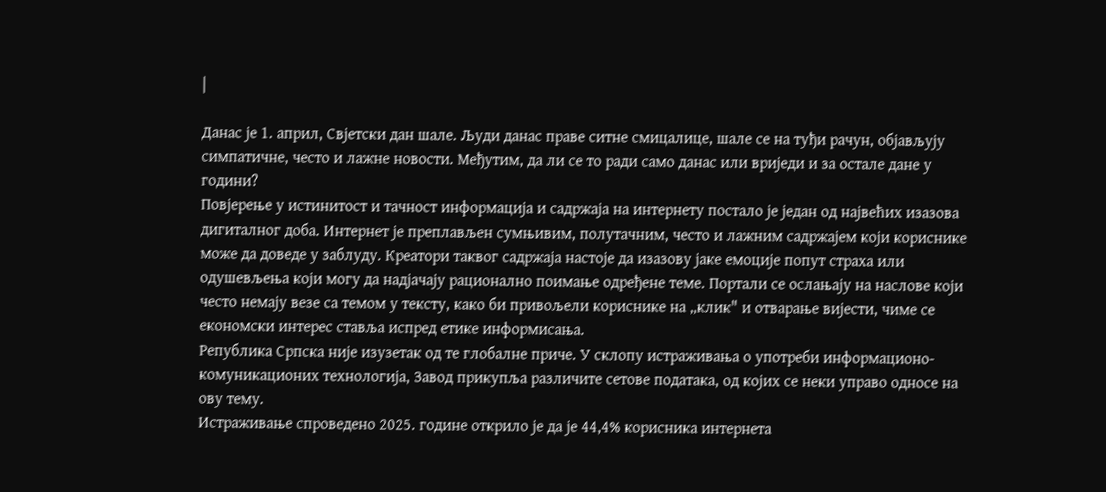|

Данас је 1. април, Свјетски дан шале. Људи данас праве ситне смицалице, шале се на туђи рачун, објављују симпатичне, често и лажне новости. Међутим, да ли се то ради само данас или вриједи и за остале дане у години?
Повјерење у истинитост и тачност информација и садржаја на интернету постало је један од највећих изазова дигиталног доба. Интернет је преплављен сумњивим, полутачним, често и лажним садржајем који кориснике може да доведе у заблуду. Креатори таквог садржаја настоје да изазову јаке емоције попут страха или одушевљења који могу да надјачају рационално поимање одређене теме. Портали се ослањају на наслове који често немају везе са темом у тексту, како би привољели кориснике на „клик" и отварање вијести, чиме се економски интерес ставља испред етике информисања.
Република Српска није изузетак од те глобалне приче. У склопу истраживања о употреби информационо-комуникационих технологија, Завод прикупља различите сетове података, од којих се неки управо односе на ову тему.
Истраживање спроведено 2025. године открило је да је 44,4% корисника интернета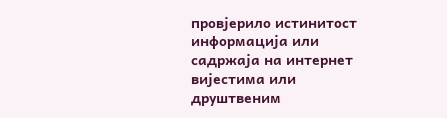провјерило истинитост информација или садржаја на интернет вијестима или друштвеним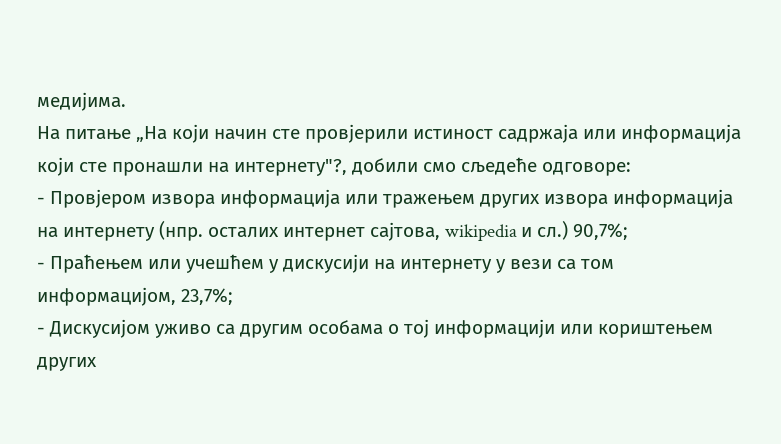медијима.
На питање „На који начин сте провјерили истиност садржаја или информација који сте пронашли на интернету"?, добили смо сљедеће одговоре:
- Провјером извора информација или тражењем других извора информација на интернету (нпр. осталих интернет сајтова, wikipedia и сл.) 90,7%;
- Праћењем или учешћем у дискусији на интернету у вези са том информацијом, 23,7%;
- Дискусијом уживо са другим особама о тој информацији или кориштењем других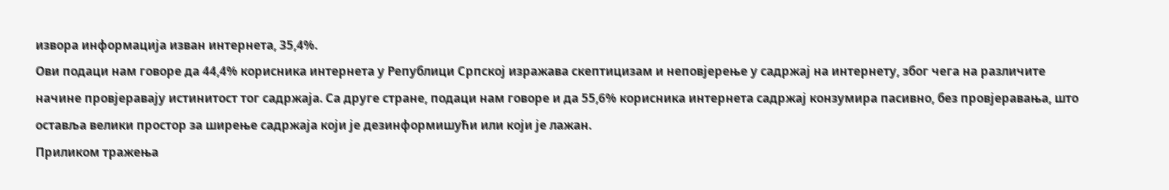извора информација изван интернета, 35,4%.
Ови подаци нам говоре да 44,4% корисника интернета у Републици Српској изражава скептицизам и неповјерење у садржај на интернету, због чега на различите начине провјеравају истинитост тог садржаја. Са друге стране, подаци нам говоре и да 55,6% корисника интернета садржај конзумира пасивно, без провјеравања, што оставља велики простор за ширење садржаја који је дезинформишући или који је лажан.
Приликом тражења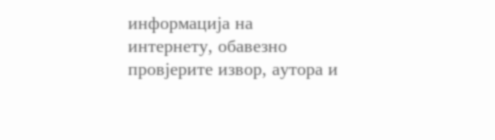информација на интернету, обавезно провјерите извор, аутора и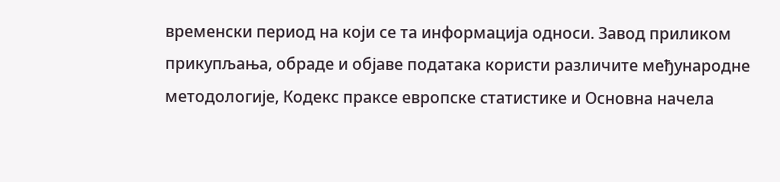временски период на који се та информација односи. Завод приликом прикупљања, обраде и објаве података користи различите међународне методологије, Кодекс праксе европске статистике и Основна начела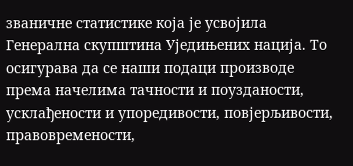званичне статистике која је усвојила Генерална скупштина Уједињених нација. То осигурава да се наши подаци производе према начелима тачности и поузданости, усклађености и упоредивости, повјерљивости, правовремености,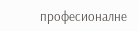професионалне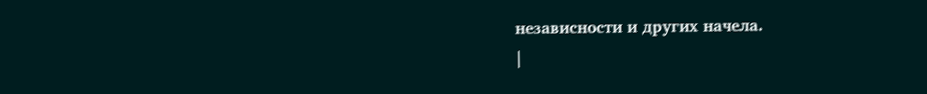независности и других начела.
|